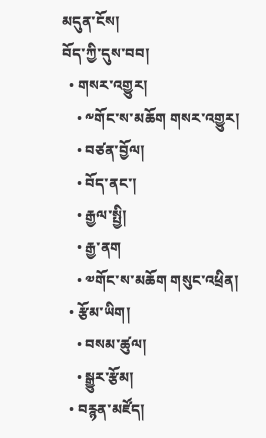མདུན་ངོས།
བོད་ཀྱི་དུས་བབ།
  • གསར་འགྱུར།
    • ༸གོང་ས་མཆོག གསར་འགྱུར།
    • བཙན་བྱོལ།
    • བོད་ནང་།
    • རྒྱལ་སྤྱི།
    • རྒྱ་ནག
    • ༧གོང་ས་མཆོག གསུང་འཕྲིན།
  • རྩོམ་ཡིག།
    • བསམ་ཚུལ།
    • སྒྱུར་རྩོམ།
  • བརྙན་མཛོད།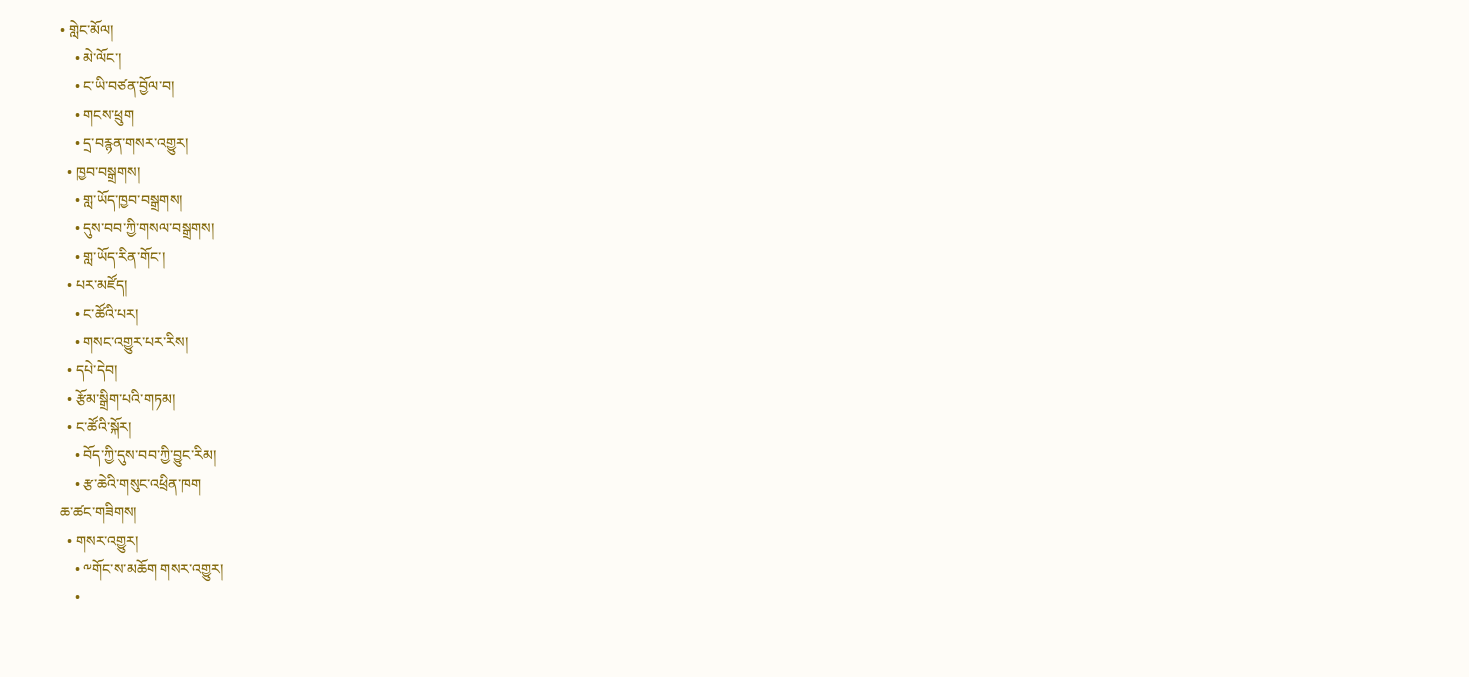• གླེང་མོལ།
    • མེ་ལོང་།
    • ང་ཡི་བཙན་བྱོལ་བ།
    • གངས་ཕྲུག
    • དྲ་བརྙན་གསར་འགྱུར།
  • ཁྱབ་བསྒྲགས།
    • གླ་ཡོད་ཁྱབ་བསྒྲགས།
    • དུས་བབ་ཀྱི་གསལ་བསྒྲགས།
    • གླ་ཡོད་རིན་གོང་།
  • པར་མཛོད།
    • ང་ཚོའི་པར།
    • གསང་འགྱུར་པར་རིས།
  • དཔེ་དེབ།
  • རྩོམ་སྒྲིག་པའི་གཏམ།
  • ང་ཚོའི་སྐོར།
    • བོད་ཀྱི་དུས་བབ་ཀྱི་བྱུང་རིམ།
    • རྩ་ཆེའི་གསུང་འཕྲིན་ཁག
ཆ་ཚང་གཟིགས།
  • གསར་འགྱུར།
    • ༸གོང་ས་མཆོག གསར་འགྱུར།
    •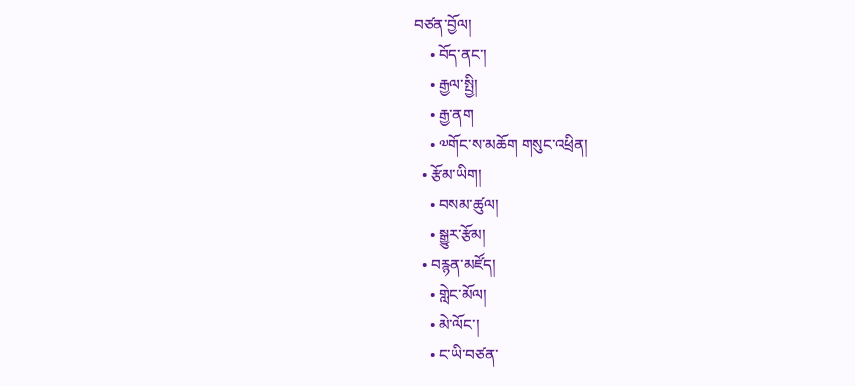བཙན་བྱོལ།
    • བོད་ནང་།
    • རྒྱལ་སྤྱི།
    • རྒྱ་ནག
    • ༧གོང་ས་མཆོག གསུང་འཕྲིན།
  • རྩོམ་ཡིག།
    • བསམ་ཚུལ།
    • སྒྱུར་རྩོམ།
  • བརྙན་མཛོད།
    • གླེང་མོལ།
    • མེ་ལོང་།
    • ང་ཡི་བཙན་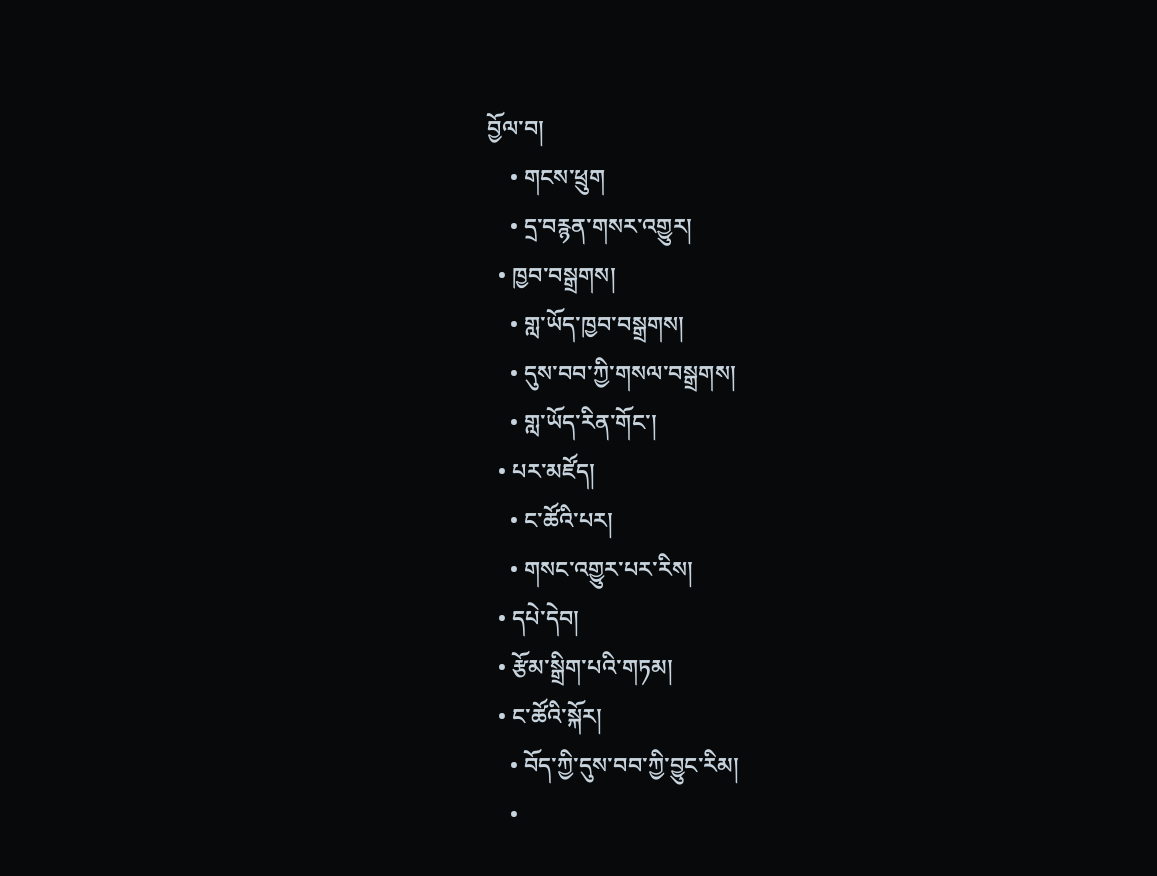བྱོལ་བ།
    • གངས་ཕྲུག
    • དྲ་བརྙན་གསར་འགྱུར།
  • ཁྱབ་བསྒྲགས།
    • གླ་ཡོད་ཁྱབ་བསྒྲགས།
    • དུས་བབ་ཀྱི་གསལ་བསྒྲགས།
    • གླ་ཡོད་རིན་གོང་།
  • པར་མཛོད།
    • ང་ཚོའི་པར།
    • གསང་འགྱུར་པར་རིས།
  • དཔེ་དེབ།
  • རྩོམ་སྒྲིག་པའི་གཏམ།
  • ང་ཚོའི་སྐོར།
    • བོད་ཀྱི་དུས་བབ་ཀྱི་བྱུང་རིམ།
    •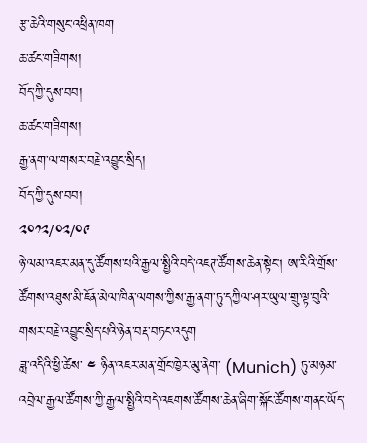རྩ་ཆེའི་གསུང་འཕྲིན་ཁག
ཆ་ཚང་གཟིགས།
བོད་ཀྱི་དུས་བབ།
ཆ་ཚང་གཟིགས།
རྒྱ་ནག་ལ་གསར་བརྗེ་འབྱུང་སྲིད།
བོད་ཀྱི་དུས་བབ།
༢༠༡༢/༠༢/༠༩
ཉེ་ལམ་འཇར་མན་དུ་ཚོགས་པའི་རྒྱལ་སྤྱིའི་བདེ་འཇཊ་ཚོགས་ཆེན་སྟེང། ཨ་རིའི་གྲོས་ཚོགས་འཐུས་མི་ཇོན་མེལ་ཁིན་ལགས་ཀྱིས་རྒྱ་ནག་ཏུ་དཀྱིལ་ཤར་ཡུལ་གྲུ་ལྟ་བུའི་གསར་བརྗེ་འབྱུང་སྲིད་པའི་ཉེན་བརྡ་བཏང་འདུག
ཟླ་འདིའི་ཕྱི་ཚེས་ ༤ ཉིན་འཇར་མན་གྲོང་ཁྱེར་མུ་ནེག་ (Munich) ཏུ་མཉམ་འབྲེལ་རྒྱལ་ཚོགས་ཀྱི་རྒྱལ་སྤྱིའི་བདེ་འཇགས་ཚོགས་ཆེན་ཞིག་སྐོང་ཚོགས་གནང་ཡོད་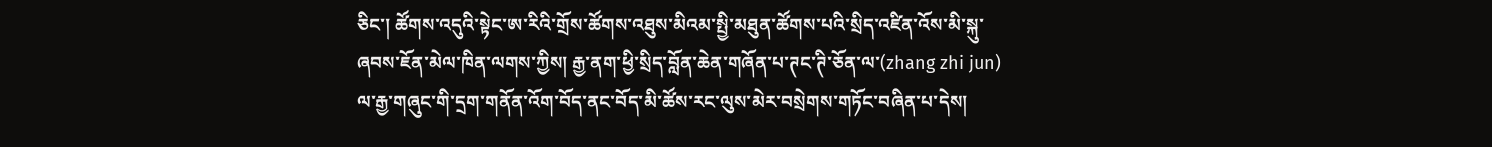ཅིང་། ཚོགས་འདུའི་སྟེང་ཨ་རིའི་གྲོས་ཚོགས་འཐུས་མིའམ་སྤྱི་མཐུན་ཚོགས་པའི་སྲིད་འཛིན་འོས་མི་སྐུ་ཞབས་ཇོན་མེལ་ཁིན་ལགས་ཀྱིས། རྒྱ་ནག་ཕྱི་སྲིད་བློན་ཆེན་གཞོན་པ་ཊང་ཊི་ཅོན་ལ་(zhang zhi jun) ལ་རྒྱ་གཞུང་གི་དྲག་གནོན་འོག་བོད་ནང་བོད་མི་ཚོས་རང་ལུས་མེར་བསྲེགས་གཏོང་བཞིན་པ་དེས།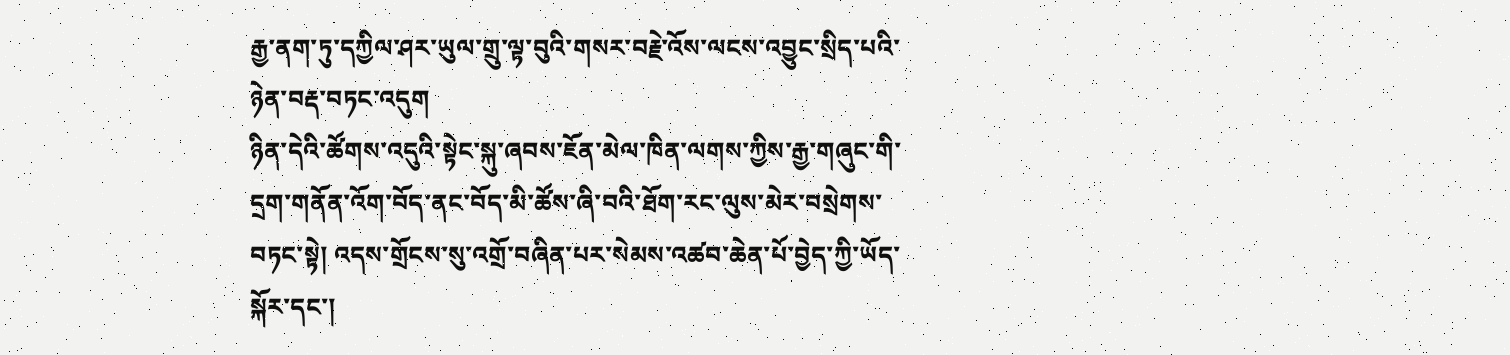རྒྱ་ནག་ཏུ་དཀྱིལ་ཤར་ཡུལ་གྲུ་ལྟ་བུའི་གསར་བརྗེ་འོས་ལངས་འབྱུང་སྲིད་པའི་ཉེན་བརྡ་བཏང་འདུག
ཉིན་དེའི་ཚོགས་འདུའི་སྟེང་སྐུ་ཞབས་ཇོན་མེལ་ཁིན་ལགས་ཀྱིས་རྒྱ་གཞུང་གི་དྲག་གནོན་འོག་བོད་ནང་བོད་མི་ཚོས་ཞི་བའི་ཐོག་རང་ལུས་མེར་བསྲེགས་བཏང་སྟེ། འདས་གྲོངས་སུ་འགྲོ་བཞིན་པར་སེམས་འཚབ་ཆེན་པོ་བྱེད་ཀྱི་ཡོད་སྐོར་དང་།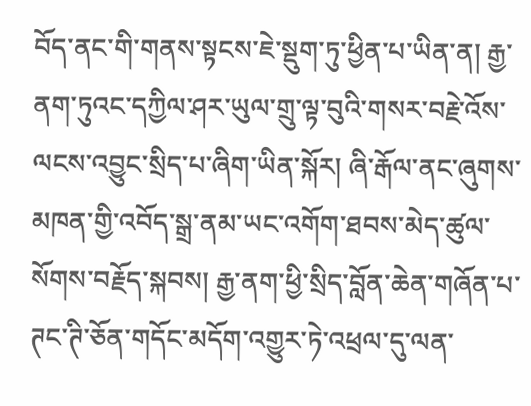བོད་ནང་གི་གནས་སྟངས་ཇེ་སྡུག་ཏུ་ཕྱིན་པ་ཡིན་ན། རྒྱ་ནག་ཏུའང་དཀྱིལ་ཤར་ཡུལ་གྲུ་ལྟ་བུའི་གསར་བརྗེ་འོས་ལངས་འབྱུང་སྲིད་པ་ཞིག་ཡིན་སྐོར། ཞི་རྒོལ་ནང་ཞུགས་མཁན་གྱི་འབོད་སྒྲ་ནམ་ཡང་འགོག་ཐབས་མེད་ཚུལ་སོགས་བརྗོད་སྐབས། རྒྱ་ནག་ཕྱི་སྲིད་བློན་ཆེན་གཞོན་པ་ཊང་ཊི་ཅོན་གདོང་མདོག་འགྱུར་ཏེ་འཕྲལ་དུ་ལན་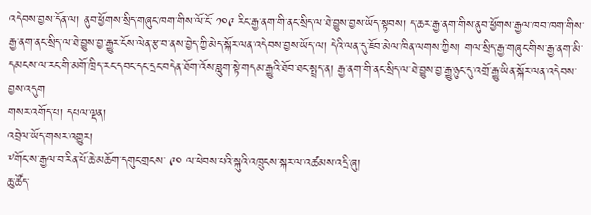འདེབས་བྱས་དོན་ལ། ནུབ་ཕྱོགས་སྲིད་གཞུང་ཁག་གིས་ལོ་ངོ་ ༡༠༩ རིང་རྒྱ་ནག་གི་ནང་སྲིད་ལ་ཐེ་བྱུས་བྱས་ཡོད་སྟབས། ད་ཆར་རྒྱ་ནག་གིས་ནུབ་ཕྱོགས་རྒྱལ་ཁབ་ཁག་གིས་རྒྱ་ནག་ནང་སྲིད་ལ་ཐེ་བྱུས་བྱ་རྒྱུར་ངོས་ལེན་རྩ་བ་ནས་བྱེད་ཀྱི་མེད་སྐོར་ལན་འདེབས་བྱས་ཡོད་ལ། དེའི་ལན་དུ་ཇོབ་མེལ་ཁིན་ལགས་ཀྱིས། གལ་སྲིད་རྒྱ་གཞུང་གིས་རྒྱ་ནག་མི་དམངས་ལ་རང་གི་མགོ་ཁྲིད་རང་དབང་དང་དྲང་བདེན་ཐོག་འོས་བླུག་སྟེ་གདམ་རྒྱུའི་ཐོབ་ཐང་སྤྲད་ན། རྒྱ་ནག་གི་ནང་སྲིད་ལ་ཐེ་བྱུས་བྱ་རྒྱུ་ཉུང་དུ་འགྲོ་རྒྱུ་ཡིན་སྐོར་ལན་འདེབས་བྱས་འདུག
གསར་འགོད་པ། དཔལ་ལྡན།
འབྲེལ་ཡོད་གསར་འགྱུར།
༸གོང་ས་རྒྱལ་བ་རིན་པོ་ཆེ་མཆོག་དགུང་གྲངས་ ༩༠ ལ་ཕེབས་པའི་སྐུའི་འཁྲུངས་སྐར་ལ་འཚམས་འདྲི་ཞུ།
ཆུ་ཚོད་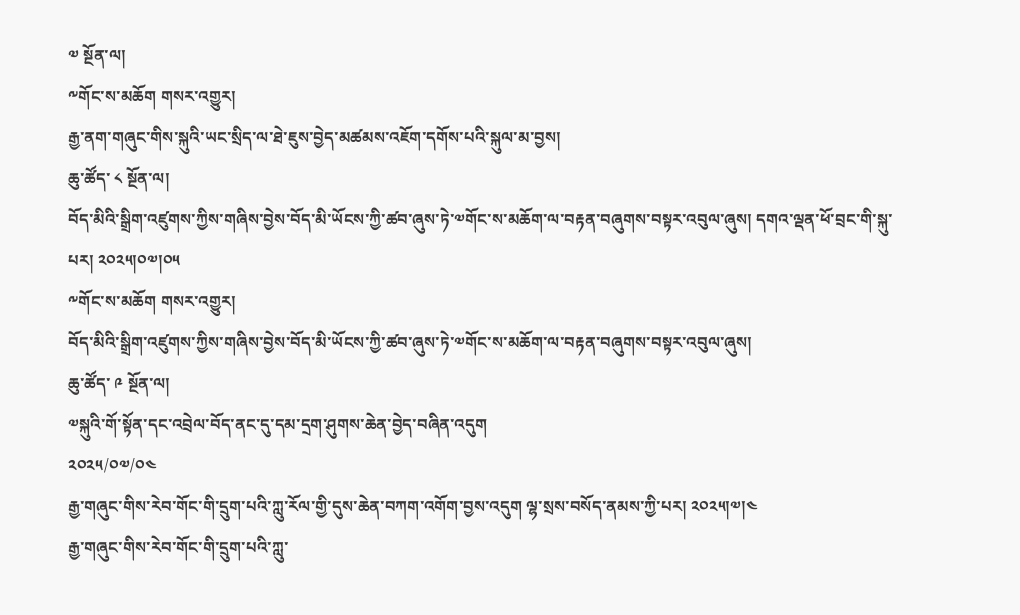༧ སྔོན་ལ།
༸གོང་ས་མཆོག གསར་འགྱུར།
རྒྱ་ནག་གཞུང་གིས་སྐུའི་ཡང་སྲིད་ལ་ཐེ་ཇུས་བྱེད་མཚམས་འཇོག་དགོས་པའི་སྐུལ་མ་བྱས།
ཆུ་ཚོད་ ༨ སྔོན་ལ།
བོད་མིའི་སྒྲིག་འཛུགས་ཀྱིས་གཞིས་བྱེས་བོད་མི་ཡོངས་ཀྱི་ཚབ་ཞུས་ཏེ་༧གོང་ས་མཆོག་ལ་བརྟན་བཞུགས་བསྟར་འབུལ་ཞུས། དགའ་ལྡན་ཕོ་བྲང་གི་སྐུ་པར། ༢༠༢༥།༠༧།༠༥
༸གོང་ས་མཆོག གསར་འགྱུར།
བོད་མིའི་སྒྲིག་འཛུགས་ཀྱིས་གཞིས་བྱེས་བོད་མི་ཡོངས་ཀྱི་ཚབ་ཞུས་ཏེ་༧གོང་ས་མཆོག་ལ་བརྟན་བཞུགས་བསྟར་འབུལ་ཞུས།
ཆུ་ཚོད་ ༩ སྔོན་ལ།
༧སྐུའི་གོ་སྟོན་དང་འབྲེལ་བོད་ནང་དུ་དམ་དྲག་ཤུགས་ཆེན་བྱེད་བཞིན་འདུག
༢༠༢༥/༠༧/༠༤
རྒྱ་གཞུང་གིས་རེབ་གོང་གི་དྲུག་པའི་ཀླུ་རོལ་གྱི་དུས་ཆེན་བཀག་འགོག་བྱས་འདུག ལྷ་སྲས་བསོད་ནམས་ཀྱི་པར། ༢༠༢༥།༧།༤
རྒྱ་གཞུང་གིས་རེབ་གོང་གི་དྲུག་པའི་ཀླུ་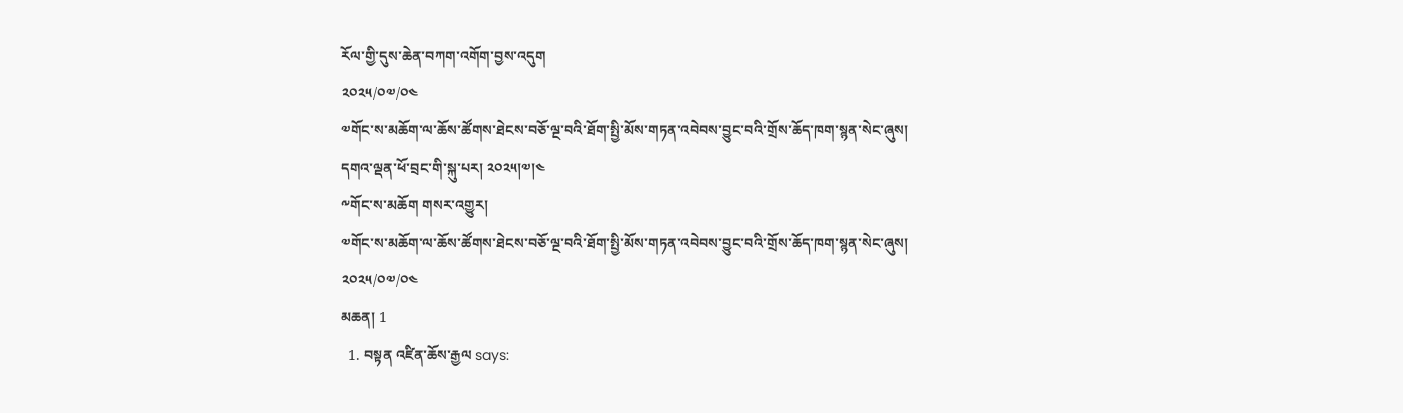རོལ་གྱི་དུས་ཆེན་བཀག་འགོག་བྱས་འདུག
༢༠༢༥/༠༧/༠༤
༧གོང་ས་མཆོག་ལ་ཆོས་ཚོགས་ཐེངས་བཅོ་ལྔ་བའི་ཐོག་སྤྱི་མོས་གཏན་འབེབས་བྱུང་བའི་གྲོས་ཆོད་ཁག་སྙན་སེང་ཞུས། དགའ་ལྡན་ཕོ་བྲང་གི་སྐུ་པར། ༢༠༢༥།༧།༤
༸གོང་ས་མཆོག གསར་འགྱུར།
༧གོང་ས་མཆོག་ལ་ཆོས་ཚོགས་ཐེངས་བཅོ་ལྔ་བའི་ཐོག་སྤྱི་མོས་གཏན་འབེབས་བྱུང་བའི་གྲོས་ཆོད་ཁག་སྙན་སེང་ཞུས།
༢༠༢༥/༠༧/༠༤
མཆན། 1
  1. བསྟན འཛིན་ཆོས་རྒྱལ says: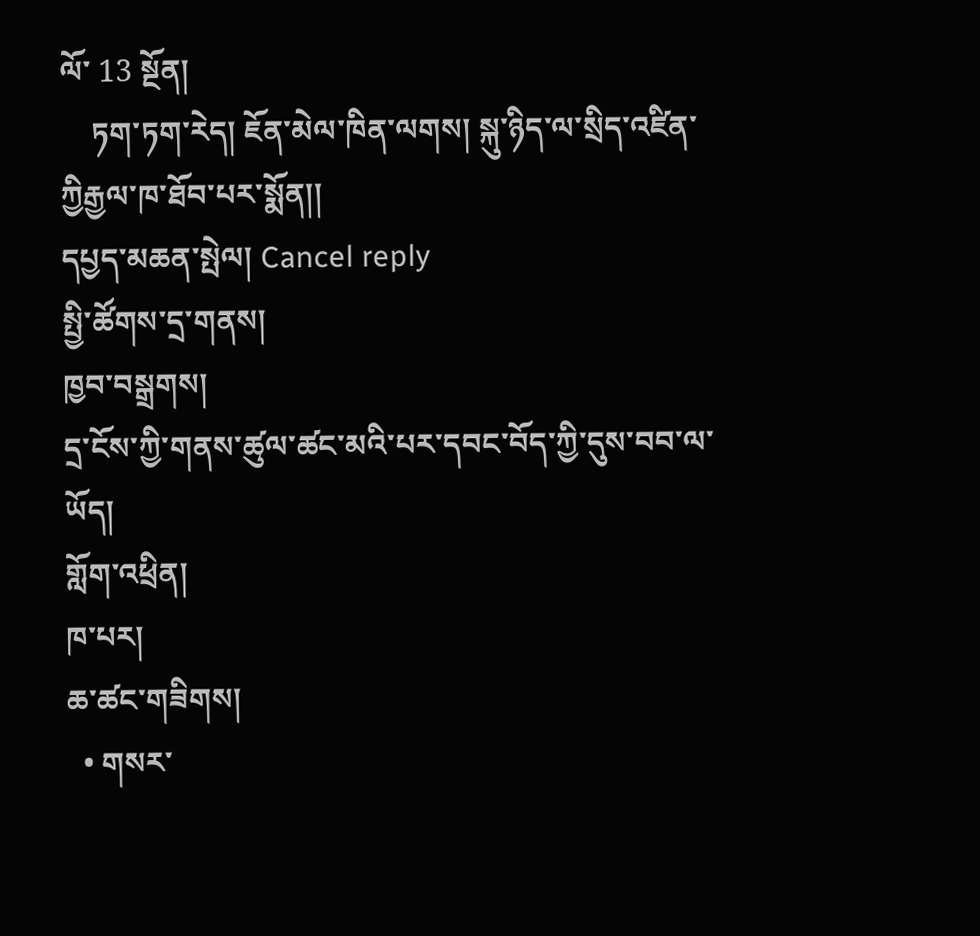ལོ་ 13 སྔོན།
    ཏག་ཏག་རེད། ཇོན་མེལ་ཁིན་ལགས། སྐུ་ཉིད་ལ་སྲིད་འཛིན་ཀྱིརྒྱལ་ཁ་ཐོབ་པར་སྨོན།།
དཔྱད་མཆན་སྤེལ། Cancel reply
སྤྱི་ཚོགས་དྲ་གནས།
ཁྱབ་བསྒྲགས།
དྲ་ངོས་ཀྱི་གནས་ཚུལ་ཚང་མའི་པར་དབང་བོད་ཀྱི་དུས་བབ་ལ་ཡོད།
གློག་འཕྲིན།
ཁ་པར།
ཆ་ཚང་གཟིགས།
  • གསར་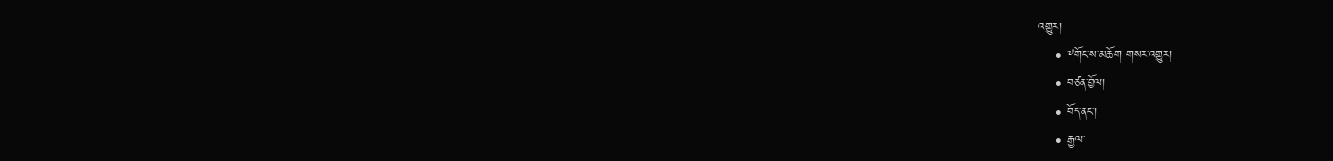འགྱུར།
    • ༸གོང་ས་མཆོག གསར་འགྱུར།
    • བཙན་བྱོལ།
    • བོད་ནང་།
    • རྒྱལ་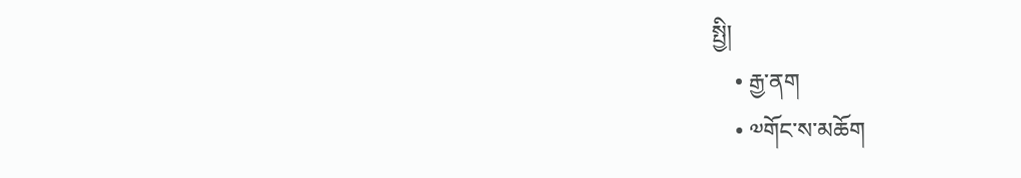སྤྱི།
    • རྒྱ་ནག
    • ༧གོང་ས་མཆོག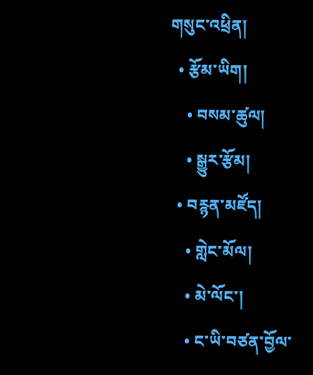གསུང་འཕྲིན།
  • རྩོམ་ཡིག།
    • བསམ་ཚུལ།
    • སྒྱུར་རྩོམ།
  • བརྙན་མཛོད།
    • གླེང་མོལ།
    • མེ་ལོང་།
    • ང་ཡི་བཙན་བྱོལ་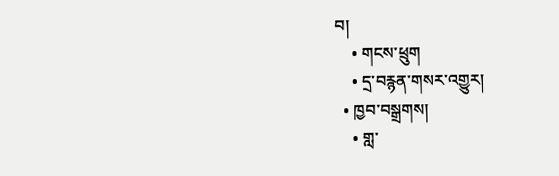བ།
    • གངས་ཕྲུག
    • དྲ་བརྙན་གསར་འགྱུར།
  • ཁྱབ་བསྒྲགས།
    • གླ་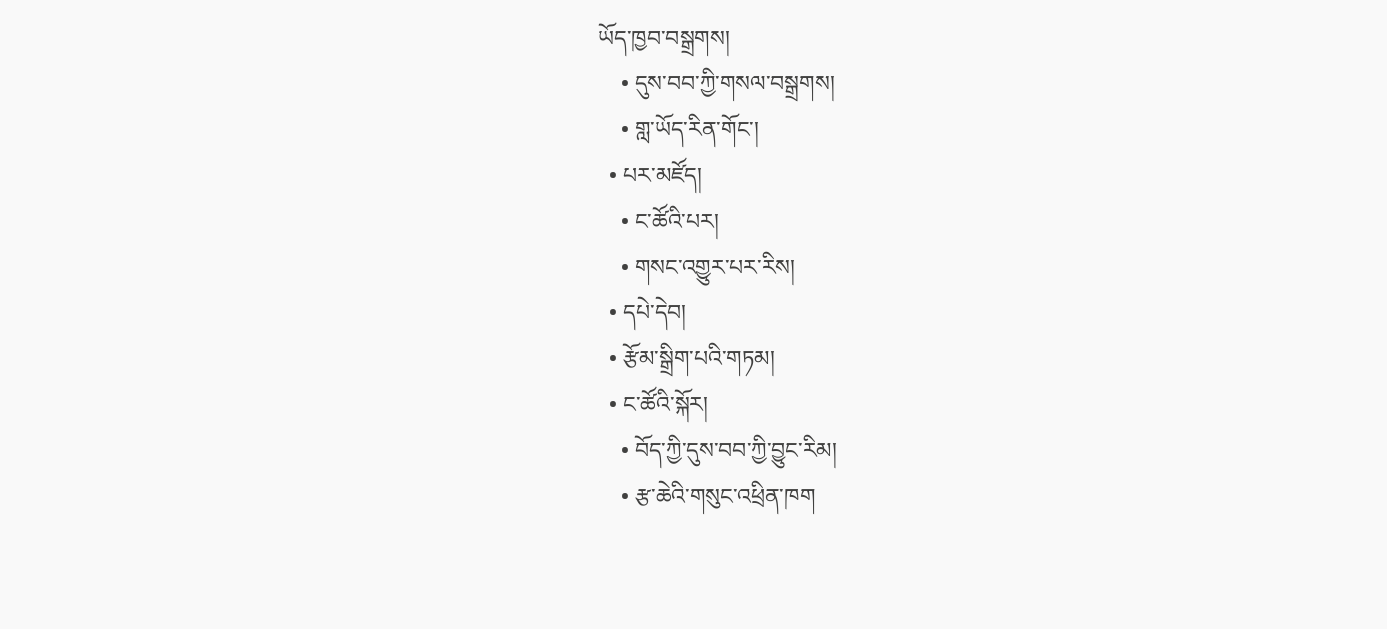ཡོད་ཁྱབ་བསྒྲགས།
    • དུས་བབ་ཀྱི་གསལ་བསྒྲགས།
    • གླ་ཡོད་རིན་གོང་།
  • པར་མཛོད།
    • ང་ཚོའི་པར།
    • གསང་འགྱུར་པར་རིས།
  • དཔེ་དེབ།
  • རྩོམ་སྒྲིག་པའི་གཏམ།
  • ང་ཚོའི་སྐོར།
    • བོད་ཀྱི་དུས་བབ་ཀྱི་བྱུང་རིམ།
    • རྩ་ཆེའི་གསུང་འཕྲིན་ཁག